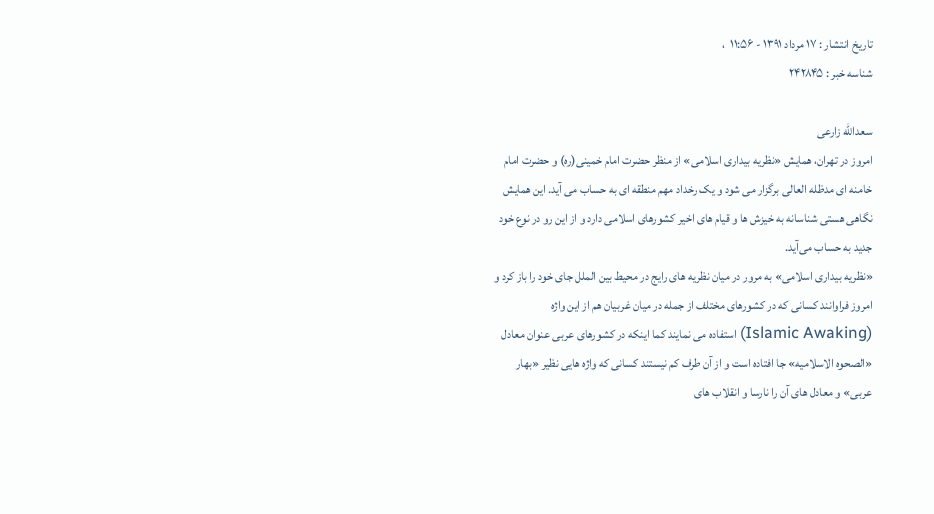تاریخ انتشار : ۱۷ مرداد ۱۳۹۱ - ۱۱:۵۶  ،
شناسه خبر : ۲۴۲۸۴۵

سعدالله زارعی
امروز در تهران، همایش «نظریه بیداری اسلامی» از منظر حضرت امام خمینی(ره) و حضرت امام خامنه ای مدظله العالی برگزار می شود و یک رخداد مهم منطقه ای به حساب می آید. این همایش نگاهی هستی شناسانه به خیزش ها و قیام های اخیر کشورهای اسلامی دارد و از این رو در نوع خود جدید به حساب می‌آید.
«نظریه بیداری اسلامی» به مرور در میان نظریه های رایج در محیط بین الملل جای خود را باز کرد و امروز فراوانند کسانی که در کشورهای مختلف از جمله در میان غربیان هم از این واژه (Islamic Awaking) استفاده می نمایند کما اینکه در کشورهای عربی عنوان معادل «الصحوه الاسلامیه» جا افتاده است و از آن طرف کم نیستند کسانی که واژه هایی نظیر «بهار عربی» و معادل های آن را نارسا و انقلاب های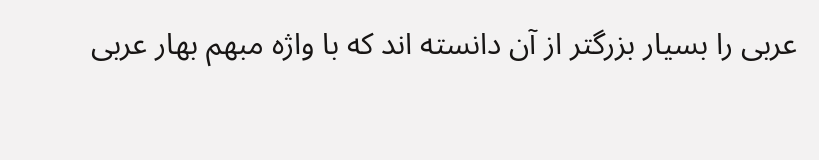عربی را بسیار بزرگتر از آن دانسته اند که با واژه مبهم بهار عربی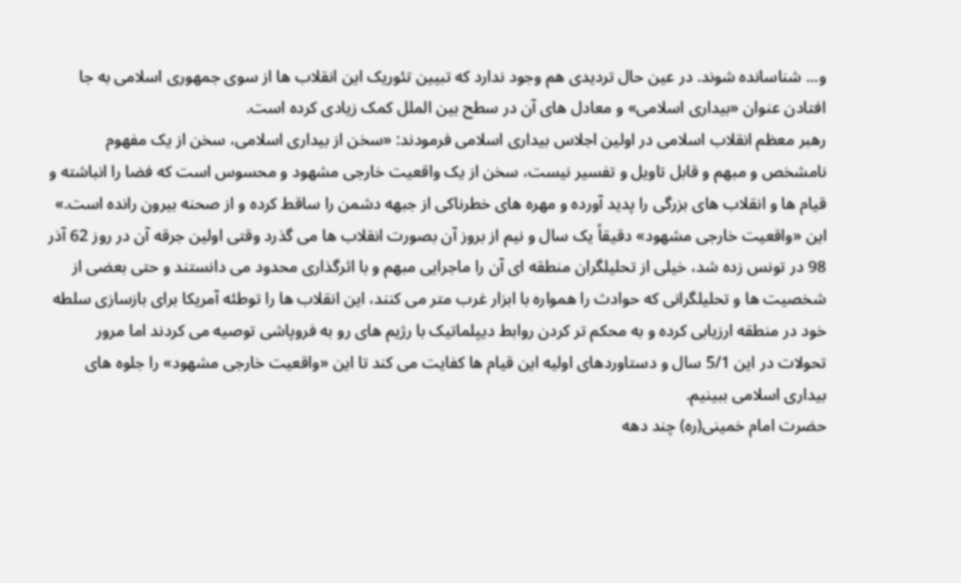و... شناسانده شوند. در عین حال تردیدی هم وجود ندارد که تبیین تئوریک این انقلاب ها از سوی جمهوری اسلامی به جا افتادن عنوان «بیداری اسلامی» و معادل های آن در سطح بین الملل کمک زیادی کرده است.
رهبر معظم انقلاب اسلامی در اولین اجلاس بیداری اسلامی فرمودند: «سخن از بیداری اسلامی، سخن از یک مفهوم نامشخص و مبهم و قابل تاویل و تفسیر نیست، سخن از یک واقعیت خارجی مشهود و محسوس است که فضا را انباشته و قیام ها و انقلاب های بزرگی را پدید آورده و مهره های خطرناکی از جبهه دشمن را ساقط کرده و از صحنه بیرون رانده است.»
این «واقعیت خارجی مشهود» دقیقاً یک سال و نیم از بروز آن بصورت انقلاب ها می گذرد وقتی اولین جرقه آن در روز 62 آذر 98 در تونس زده شد، خیلی از تحلیلگران منطقه ای آن را ماجرایی مبهم و با اثرگذاری محدود می دانستند و حتی بعضی از شخصیت ها و تحلیلگرانی که حوادث را همواره با ابزار غرب متر می کنند، این انقلاب ها را توطئه آمریکا برای بازسازی سلطه خود در منطقه ارزیابی کرده و به محکم تر کردن روابط دیپلماتیک با رژیم های رو به فروپاشی توصیه می کردند اما مرور تحولات در این 5/1 سال و دستاوردهای اولیه این قیام ها کفایت می کند تا این «واقعیت خارجی مشهود» را جلوه های بیداری اسلامی ببینیم.
حضرت امام خمینی(ره) چند دهه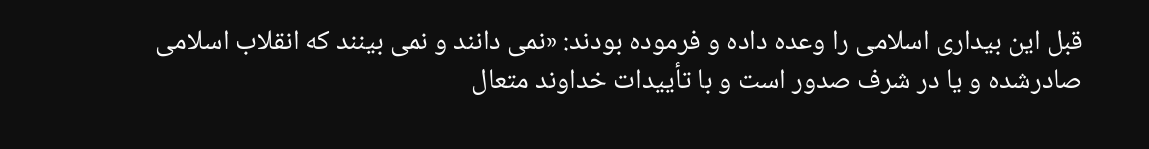قبل این بیداری اسلامی را وعده داده و فرموده بودند: «نمی دانند و نمی بینند که انقلاب اسلامی صادرشده و یا در شرف صدور است و با تأییدات خداوند متعال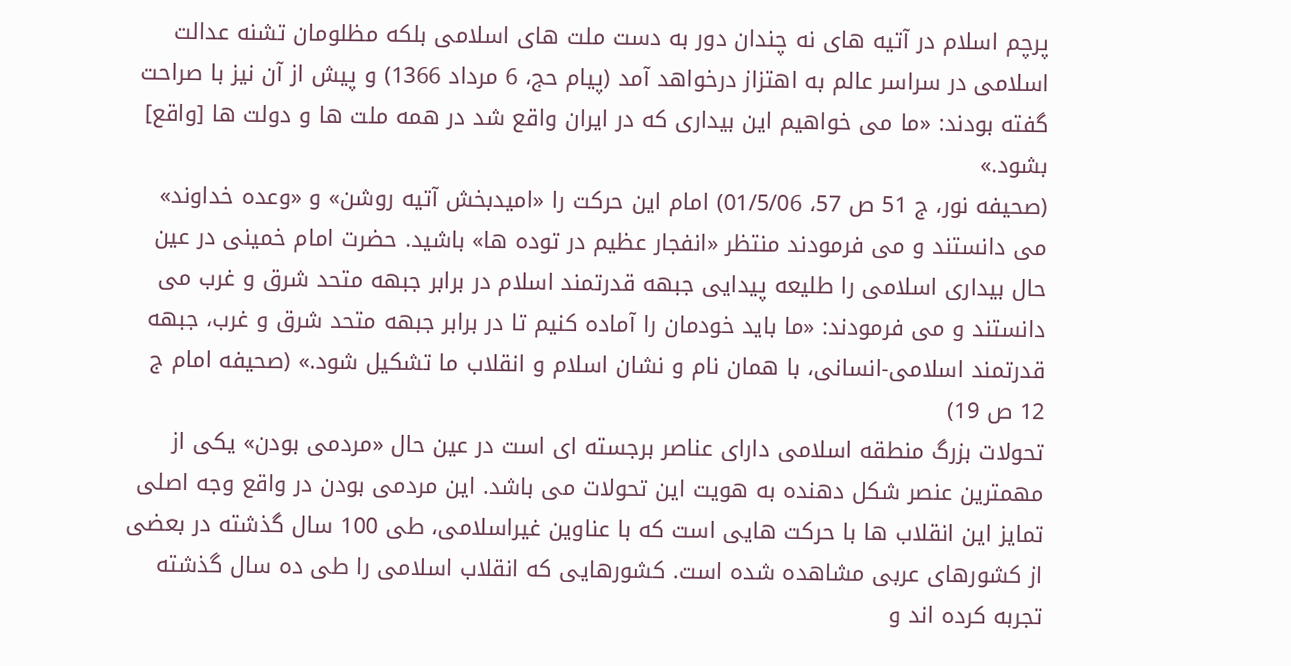پرچم اسلام در آتیه های نه چندان دور به دست ملت های اسلامی بلکه مظلومان تشنه عدالت اسلامی در سراسر عالم به اهتزاز درخواهد آمد (پیام حج، 6 مرداد 1366) و پیش از آن نیز با صراحت گفته بودند: «ما می خواهیم این بیداری که در ایران واقع شد در همه ملت ها و دولت ها [واقع] بشود.»
(صحیفه نور، ج 51 ص 57، 01/5/06) امام این حرکت را «امیدبخش آتیه روشن» و «وعده خداوند» می دانستند و می فرمودند منتظر «انفجار عظیم در توده ها» باشید. حضرت امام خمینی در عین حال بیداری اسلامی را طلیعه پیدایی جبهه قدرتمند اسلام در برابر جبهه متحد شرق و غرب می دانستند و می فرمودند: «ما باید خودمان را آماده کنیم تا در برابر جبهه متحد شرق و غرب، جبهه قدرتمند اسلامی-انسانی، با همان نام و نشان اسلام و انقلاب ما تشکیل شود.» (صحیفه امام ج 12 ص 19)
تحولات بزرگ منطقه اسلامی دارای عناصر برجسته ای است در عین حال «مردمی بودن» یکی از مهمترین عنصر شکل دهنده به هویت این تحولات می باشد. این مردمی بودن در واقع وجه اصلی تمایز این انقلاب ها با حرکت هایی است که با عناوین غیراسلامی، طی 100 سال گذشته در بعضی از کشورهای عربی مشاهده شده است. کشورهایی که انقلاب اسلامی را طی ده سال گذشته تجربه کرده اند و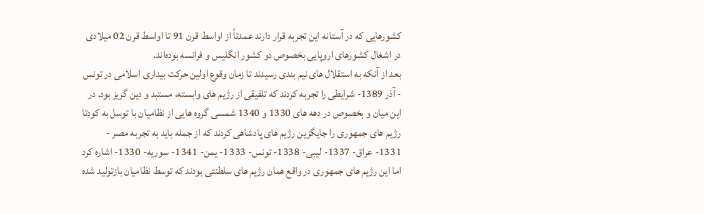کشورهایی که در آستانه این تجربه قرار دارند عمدتاً از اواسط قرن 91 تا اواسط قرن 02 میلادی در اشغال کشورهای اروپایی بخصوص دو کشور انگلیس و فرانسه بوده‌اند.
بعد از آنکه به استقلال های نیم بندی رسیدند تا زمان وقوع اولین حرکت بیداری اسلامی در تونس - آذر 1389- شرایطی را تجربه کردند که تلفیقی از رژیم های وابسته، مستبد و دین گریز بود. در این میان و بخصوص در دهه های 1330 و 1340 شمسی گروه هایی از نظامیان با توسل به کودتا رژیم های جمهوری را جایگزین رژیم های پادشاهی کردند که از جمله باید به تجربه مصر - 1331- عراق- 1337- لیبی- 1338- تونس- 1333- یمن- 1341- سوریه- 1330- اشاره کرد اما این رژیم های جمهوری در واقع همان رژیم های سلطنتی بودند که توسط نظامیان بازتولید شده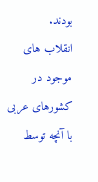بودند.
انقلاب های موجود در کشورهای عربی با آنچه توسط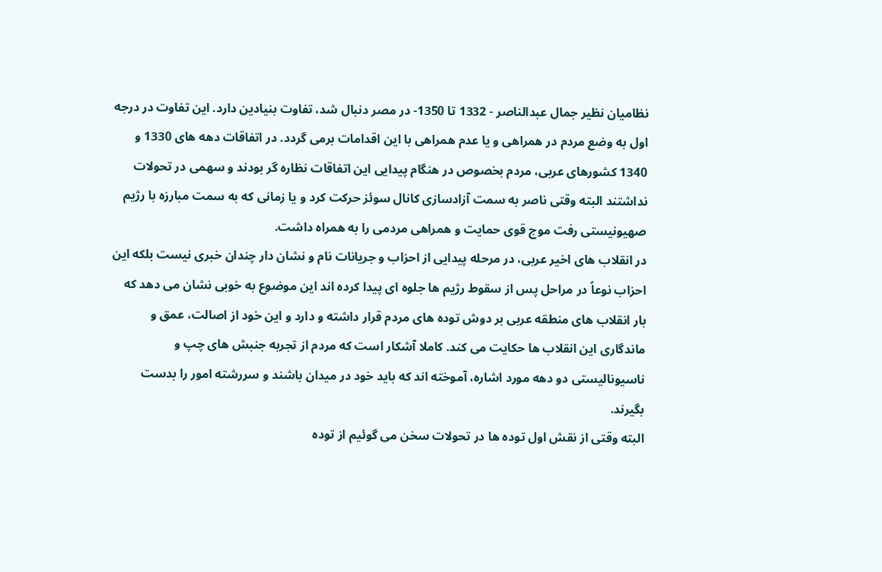نظامیان نظیر جمال عبدالناصر - 1332 تا 1350- در مصر دنبال شد، تفاوت بنیادین دارد. این تفاوت در درجه اول به وضع مردم در همراهی و یا عدم همراهی با این اقدامات برمی گردد. در اتفاقات دهه های 1330 و 1340 کشورهای عربی، مردم بخصوص در هنگام پیدایی این اتفاقات نظاره گر بودند و سهمی در تحولات نداشتند البته وقتی ناصر به سمت آزادسازی کانال سوئز حرکت کرد و یا زمانی که به سمت مبارزه با رژیم صهیونیستی رفت موج قوی حمایت و همراهی مردمی را به همراه داشت.
در انقلاب های اخیر عربی، در مرحله پیدایی از احزاب و جریانات نام و نشان دار چندان خبری نیست بلکه این احزاب نوعاً در مراحل پس از سقوط رژیم ها جلوه ای پیدا کرده اند این موضوع به خوبی نشان می دهد که بار انقلاب های منطقه عربی بر دوش توده های مردم قرار داشته و دارد و این خود از اصالت، عمق و ماندگاری این انقلاب ها حکایت می کند. کاملا آشکار است که مردم از تجربه جنبش های چپ و ناسیونالیستی دو دهه مورد اشاره، آموخته اند که باید خود در میدان باشند و سررشته امور را بدست بگیرند.
البته وقتی از نقش اول توده ها در تحولات سخن می گوئیم از توده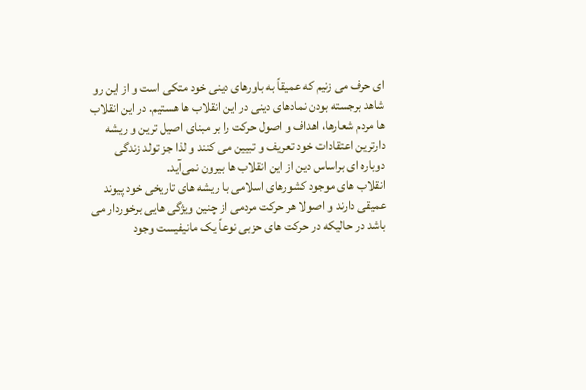ای حرف می زنیم که عمیقاً به باورهای دینی خود متکی است و از این رو شاهد برجسته بودن نمادهای دینی در این انقلاب ها هستیم. در این انقلاب ها مردم شعارها، اهداف و اصول حرکت را بر مبنای اصیل ترین و ریشه دارترین اعتقادات خود تعریف و تبیین می کنند و لذا جز تولد زندگی دوباره ای براساس دین از این انقلاب ها بیرون نمی‌آید.
انقلاب های موجود کشورهای اسلامی با ریشه های تاریخی خود پیوند عمیقی دارند و اصولا هر حرکت مردمی از چنین ویژگی هایی برخوردار می باشد در حالیکه در حرکت های حزبی نوعاً یک مانیفیست وجود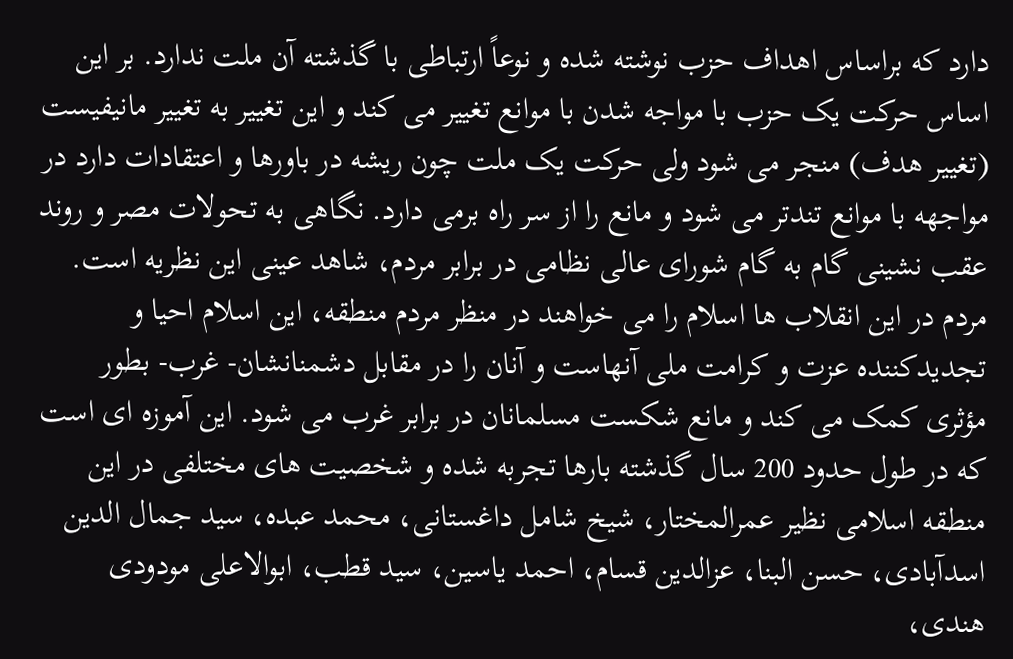دارد که براساس اهداف حزب نوشته شده و نوعاً ارتباطی با گذشته آن ملت ندارد. بر این اساس حرکت یک حزب با مواجه شدن با موانع تغییر می کند و این تغییر به تغییر مانیفیست (تغییر هدف) منجر می شود ولی حرکت یک ملت چون ریشه در باورها و اعتقادات دارد در مواجهه با موانع تندتر می شود و مانع را از سر راه برمی دارد. نگاهی به تحولات مصر و روند عقب نشینی گام به گام شورای عالی نظامی در برابر مردم، شاهد عینی این نظریه است.
مردم در این انقلاب ها اسلام را می خواهند در منظر مردم منطقه، این اسلام احیا و تجدیدکننده عزت و کرامت ملی آنهاست و آنان را در مقابل دشمنانشان- غرب- بطور مؤثری کمک می کند و مانع شکست مسلمانان در برابر غرب می شود. این آموزه ای است که در طول حدود 200 سال گذشته بارها تجربه شده و شخصیت های مختلفی در این منطقه اسلامی نظیر عمرالمختار، شیخ شامل داغستانی، محمد عبده، سید جمال الدین اسدآبادی، حسن البنا، عزالدین قسام، احمد یاسین، سید قطب، ابوالاعلی مودودی هندی،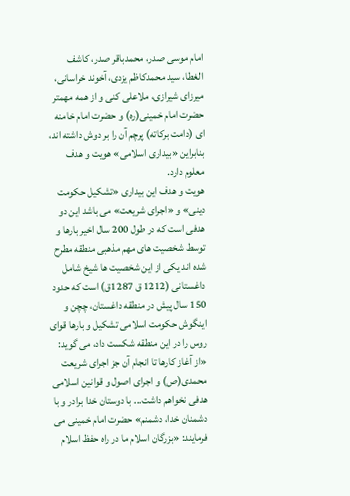امام موسی صدر، محمدباقر صدر، کاشف الغطا، سید محمدکاظم یزدی، آخوند خراسانی، میرزای شیرازی، ملاعلی کنی و از همه مهمتر حضرت امام خمینی(ره) و حضرت امام خامنه ای (دامت برکاته) پرچم آن را بر دوش داشته اند، بنابراین «بیداری اسلامی» هویت و هدف معلوم دارد.
هویت و هدف این بیداری «تشکیل حکومت دینی» و «اجرای شریعت» می باشد این دو هدفی است که در طول 200 سال اخیر بارها و توسط شخصیت های مهم مذهبی منطقه مطرح شده اند یکی از این شخصیت ها شیخ شامل داغستانی (1212 ق 1287ق) است که حدود 150 سال پیش در منطقه داغستان، چچن و اینگوش حکومت اسلامی تشکیل و بارها قوای روس را در این منطقه شکست داد، می گوید: «از آغاز کارها تا انجام آن جز اجرای شریعت محمدی(ص) و اجرای اصول و قوانین اسلامی هدفی نخواهم داشت... با دوستان خدا برادر و با دشمنان خدا، دشمنم» حضرت امام خمینی می فرمایند: «بزرگان اسلام ما در راه حفظ اسلام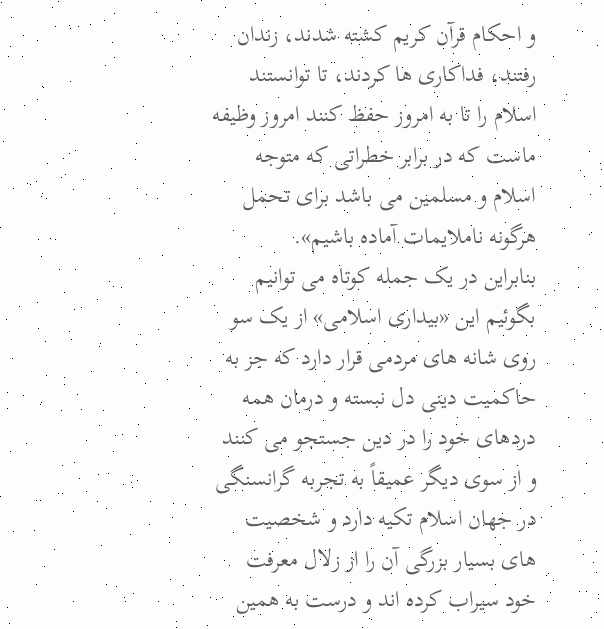و احکام قرآن کریم کشته شدند، زندان رفتند، فداکاری ها کردند، تا توانستند اسلام را تا به امروز حفظ کنند امروز وظیفه ماست که در برابر خطراتی که متوجه اسلام و مسلمین می باشد برای تحمل هرگونه ناملایمات آماده باشیم».
بنابراین در یک جمله کوتاه می توانیم بگوئیم این «بیداری اسلامی» از یک سو روی شانه های مردمی قرار دارد که جز به حاکمیت دینی دل نبسته و درمان همه دردهای خود را در دین جستجو می کنند و از سوی دیگر عمیقاً به تجربه گرانسنگی در جهان اسلام تکیه دارد و شخصیت های بسیار بزرگی آن را از زلال معرفت خود سیراب کرده اند و درست به همین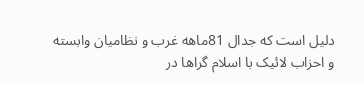دلیل است که جدال 81ماهه غرب و نظامیان وابسته و احزاب لائیک با اسلام گراها در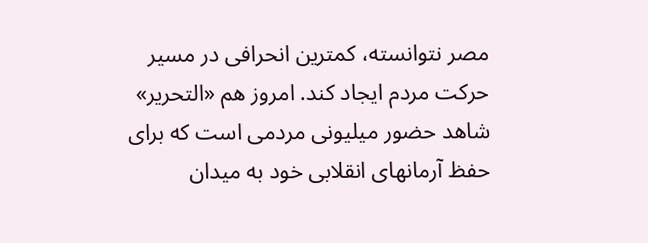مصر نتوانسته، کمترین انحرافی در مسیر حرکت مردم ایجاد کند. امروز هم «التحریر» شاهد حضور میلیونی مردمی است که برای حفظ آرمانهای انقلابی خود به میدان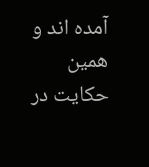آمده اند و همین حکایت در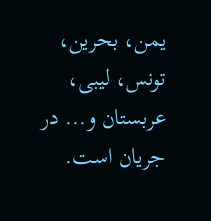یمن، بحرین، تونس، لیبی، عربستان و... در جریان است.